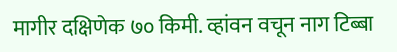मागीर दक्षिणेक ७० किमी. व्हांवन वचून नाग टिब्बा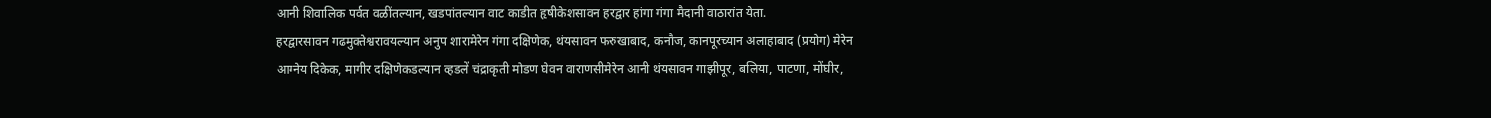आनी शिवालिक पर्वत वळींतल्यान, खडपांतल्यान वाट काडीत हृषीकेशसावन हरद्वार हांगा गंगा मैदानी वाठारांत येता.
हरद्वारसावन गढमुक्तेश्वरावयल्यान अनुप शारामेरेन गंगा दक्षिणेक, थंयसावन फरुखाबाद, कनौज, कानपूरच्यान अलाहाबाद (प्रयोग) मेरेन आग्नेय दिकेक, मागीर दक्षिणेकडल्यान व्हडलें चंद्राकृती मोडण घेवन वाराणसीमेरेन आनी थंयसावन गाझीपूर, बलिया, पाटणा, मोंघीर,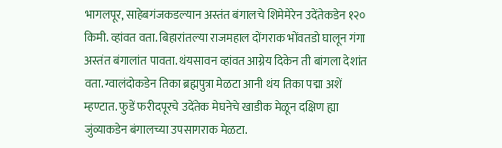भागलपूर, साहेबगंजकडल्यान अस्तंत बंगालचे शिमेमेरेन उदेंतेकडेन १२० किमी. व्हांवत वता. बिहारांतल्या राजमहाल दोंगराक भोंवतडो घालून गंगा अस्तंत बंगालांत पावता. थंयसावन व्हांवत आग्नेय दिकेन ती बांगला देशांत वता. ग्वालंदोकडेन तिका ब्रह्मपुत्रा मेळटा आनी थंय तिका पद्मा अशें म्हण्टात. फुडें फरीदपूरचे उदेंतेक मेघनेचे खाडीक मेळून दक्षिण ह्या जुंव्याकडेन बंगालच्या उपसागराक मेळटा.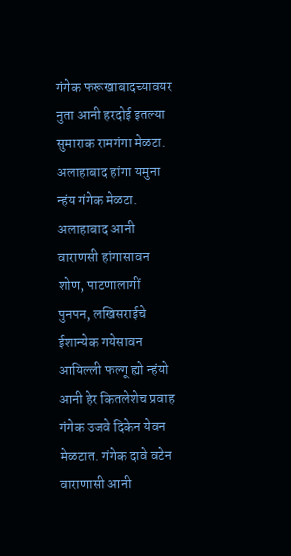गंगेक फरूखाबादच्यावयर नुता आनी हरदोई इतल्या सुमाराक रामगंगा मेळटा. अलाहाबाद हांगा यमुना न्हंय गंगेक मेळटा. अलाहाबाद आनी वाराणसी हांगासावन शोण, पाटणालागीं पुनपन, लखिसराईचे ईशान्येक गयेसावन आयिल्ली फल्गू ह्यो न्हंयो आनी हेर कितलेशेच प्रवाह गंगेक उजवे दिकेन येवन मेळटात. गंगेक दावे वटेन वाराणासी आनी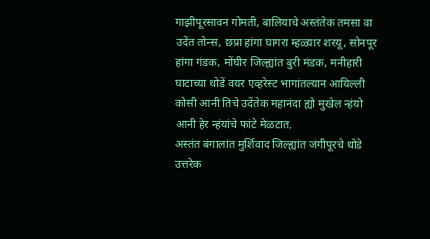गाझीपूरसावन गोमती, बालियाचे अस्तंतेक तमसा वा उदेंत तोन्स, छप्रा हांगा घागरा म्हळ्यार शरयू, सोनपूर हांगा गंडक, मोंघीर जिल्ह्यांत बुरी मंडक, मनीहारी घाटाच्या थोडें वयर एव्हरेस्ट भागांतल्यान आयिल्ली कोसी आनी तिचे उदेंतेक महानंदा ह्यो मुखेल न्हंयो आनी हेर न्हंयांचे फांटे मेळटात.
अस्तंत बंगालांत मुर्शिवाद जिल्ह्यांत जंगीपूरचे थोडे उत्तरेक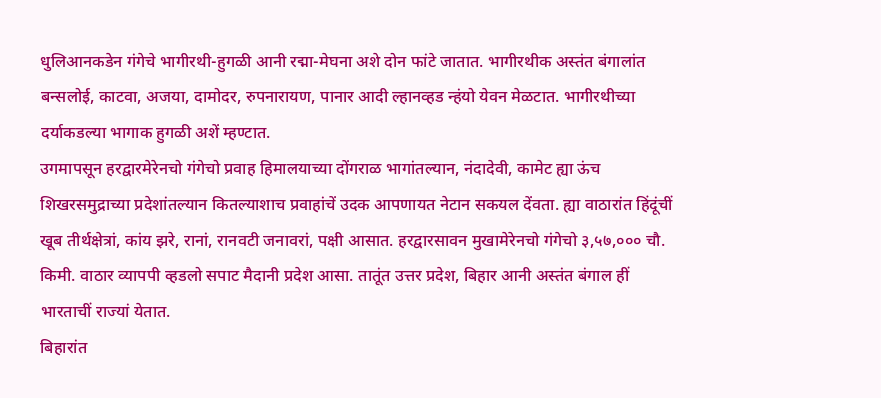धुलिआनकडेन गंगेचे भागीरथी-हुगळी आनी रद्मा-मेघना अशे दोन फांटे जातात. भागीरथीक अस्तंत बंगालांत बन्सलोई, काटवा, अजया, दामोदर, रुपनारायण, पानार आदी ल्हानव्हड न्हंयो येवन मेळटात. भागीरथीच्या दर्याकडल्या भागाक हुगळी अशें म्हण्टात.
उगमापसून हरद्वारमेरेनचो गंगेचो प्रवाह हिमालयाच्या दोंगराळ भागांतल्यान, नंदादेवी, कामेट ह्या ऊंच शिखरसमुद्राच्या प्रदेशांतल्यान कितल्याशाच प्रवाहांचें उदक आपणायत नेटान सकयल देंवता. ह्या वाठारांत हिंदूंचीं खूब तीर्थक्षेत्रां, कांय झरे, रानां, रानवटी जनावरां, पक्षी आसात. हरद्वारसावन मुखामेरेनचो गंगेचो ३,५७,००० चौ. किमी. वाठार व्यापपी व्हडलो सपाट मैदानी प्रदेश आसा. तातूंत उत्तर प्रदेश, बिहार आनी अस्तंत बंगाल हीं भारताचीं राज्यां येतात.
बिहारांत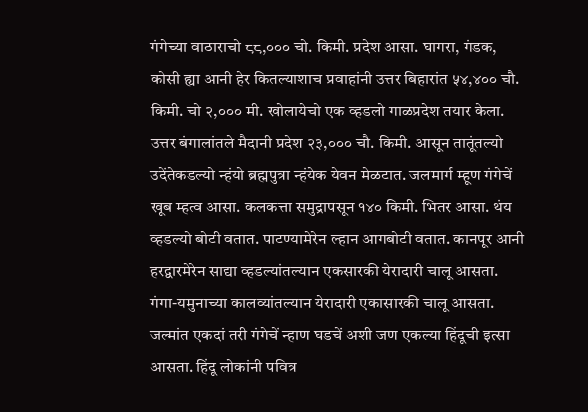गंगेच्या वाठाराचो ८८,००० चो. किमी. प्रदेश आसा. घागरा, गंडक, कोसी ह्या आनी हेर कितल्याशाच प्रवाहांनी उत्तर बिहारांत ५४,४०० चौ. किमी. चो २,००० मी. खोलायेचो एक व्हडलो गाळप्रदेश तयार केला. उत्तर बंगालांतले मैदानी प्रदेश २३,००० चौ. किमी. आसून तातूंतल्यो उदेंतेकडल्यो न्हंयो ब्रह्मपुत्रा न्हंयेक येवन मेळटात. जलमार्ग म्हूण गंगेचें खूब म्हत्व आसा. कलकत्ता समुद्रापसून १४० किमी. भितर आसा. थंय व्हडल्यो बोटी वतात. पाटण्यामेरेन ल्हान आगबोटी वतात. कानपूर आनी हरद्वारमेरेन साद्या व्हडल्यांतल्यान एकसारकी येरादारी चालू आसता. गंगा-यमुनाच्या कालव्यांतल्यान येरादारी एकासारकी चालू आसता.
जल्मांत एकदां तरी गंगेचें न्हाण घडचें अशी जण एकल्या हिंदूची इत्सा आसता. हिंदू लोकांनी पवित्र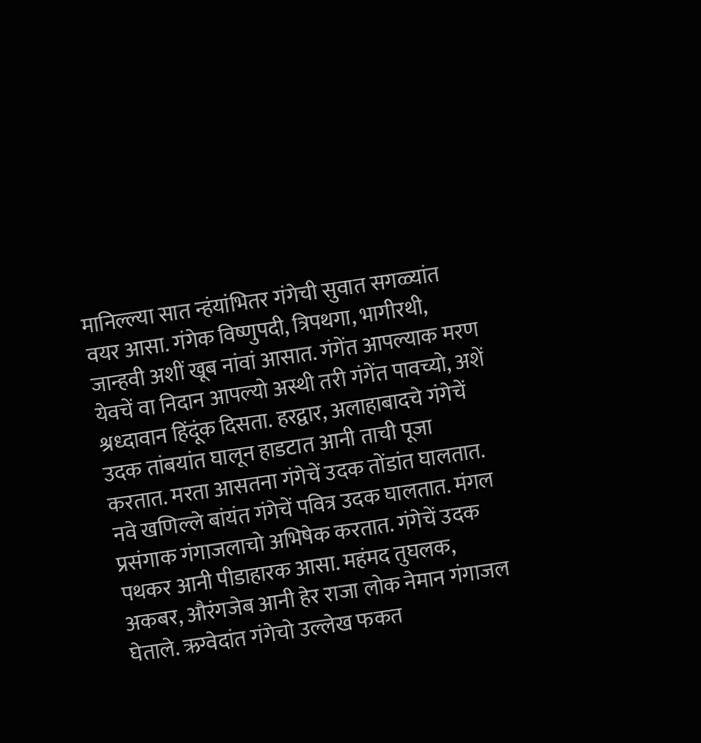मानिल्ल्या सात न्हंयांभितर गंगेची सुवात सगळ्यांत वयर आसा. गंगेक विष्णुपदी, त्रिपथगा, भागीरथी, जान्हवी अशीं खूब नांवां आसात. गंगेंत आपल्याक मरण येवचें वा निदान आपल्यो अस्थी तरी गंगेंत पावच्यो, अशें श्रध्दावान हिंदूंक दिसता. हरद्वार, अलाहाबादचे गंगेचें उदक तांबयांत घालून हाडटात आनी ताची पूजा करतात. मरता आसतना गंगेचें उदक तोंडांत घालतात. नवे खणिल्ले बांयंत गंगेचें पवित्र उदक घालतात. मंगल प्रसंगाक गंगाजलाचो अभिषेक करतात. गंगेचें उदक पथकर आनी पीडाहारक आसा. महंमद तुघलक, अकबर, औरंगजेब आनी हेर राजा लोक नेमान गंगाजल घेताले. ऋग्वेदांत गंगेचो उल्लेख फकत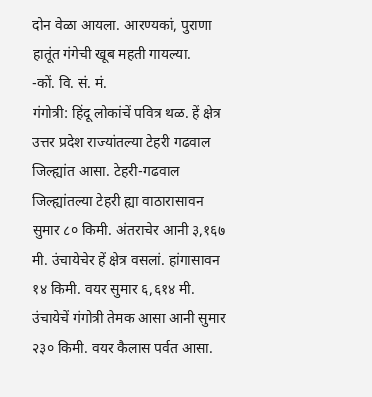दोन वेळा आयला. आरण्यकां, पुराणा हातूंत गंगेची खूब महती गायल्या.
-कों. वि. सं. मं.
गंगोत्री: हिंदू लोकांचें पवित्र थळ. हें क्षेत्र उत्तर प्रदेश राज्यांतल्या टेहरी गढवाल जिल्ह्यांत आसा. टेहरी-गढवाल जिल्ह्यांतल्या टेहरी ह्या वाठारासावन सुमार ८० किमी. अंतराचेर आनी ३,१६७ मी. उंचायेचेर हें क्षेत्र वसलां. हांगासावन १४ किमी. वयर सुमार ६,६१४ मी. उंचायेचें गंगोत्री तेमक आसा आनी सुमार २३० किमी. वयर कैलास पर्वत आसा.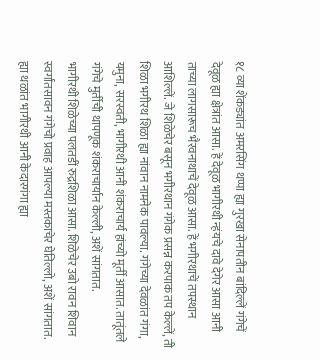१८ व्या शेंकड्यांत अमरसिंग थप्पा ह्या गुरखा सेनापतीन बांदिल्लें गंगेचें देवूळ ह्या क्षेत्रांत आसा. हें देवूळ भागीरथी न्हंयचे दावे देगेर आसा आनी ताच्या लागसारूच भैरवनाथाचें देवूळ आसा. हें भगीरथाचें तपस्थान आशिल्लें. जे शिळेचेर बसून भगीरथान गंगेक प्रसन्न करपाक तप केल्लें, ती शिळा भगीरथ शिळा ह्या नांवान नामनेक पावल्या. गंगेच्या देवळांत गंगा, यमुना, सरस्वती, भागीरथी आनी शंकराचार्य हांच्यो मूर्ती आसात. तातूंतले गंगेचे मुर्तीची थापणूक शंकराचार्यान केल्ली, अशें सांगतात.
भागीरथी शिळेच्या पलतडीं रुद्रशिळा आसा. शिळेचेर उबो रावन शिवान स्वर्गांतसावन गंगेचो प्रवाह आपल्या मस्तकाचेर घेतिल्लो, अशें सांगतात. ह्या थळांत भागीरथी आनी केदारगंगा ह्या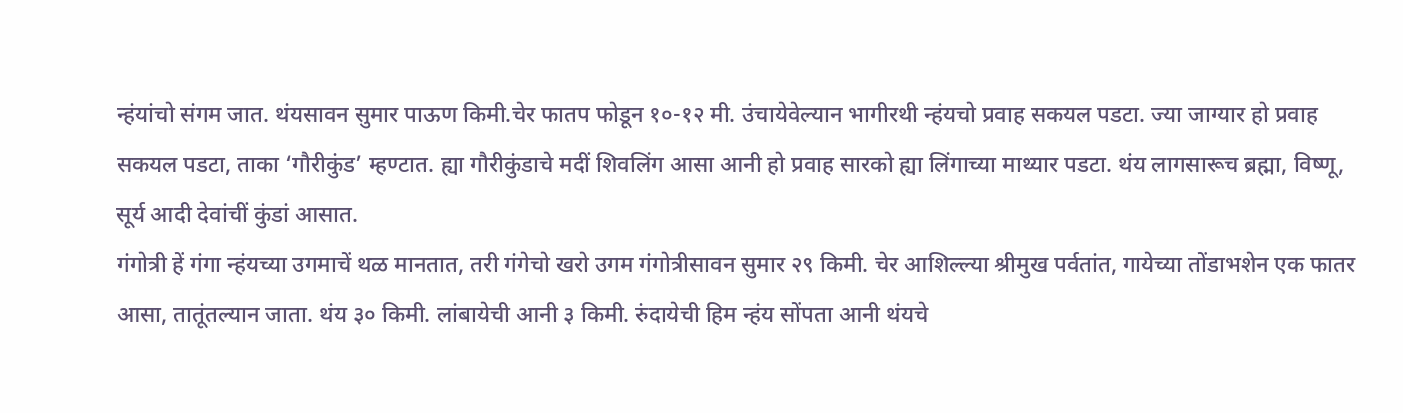न्हंयांचो संगम जात. थंयसावन सुमार पाऊण किमी.चेर फातप फोडून १०-१२ मी. उंचायेवेल्यान भागीरथी न्हंयचो प्रवाह सकयल पडटा. ज्या जाग्यार हो प्रवाह सकयल पडटा, ताका ‘गौरीकुंड’ म्हण्टात. ह्या गौरीकुंडाचे मदीं शिवलिंग आसा आनी हो प्रवाह सारको ह्या लिंगाच्या माथ्यार पडटा. थंय लागसारूच ब्रह्मा, विष्णू, सूर्य आदी देवांचीं कुंडां आसात.
गंगोत्री हें गंगा न्हंयच्या उगमाचें थळ मानतात, तरी गंगेचो खरो उगम गंगोत्रीसावन सुमार २९ किमी. चेर आशिल्ल्या श्रीमुख पर्वतांत, गायेच्या तोंडाभशेन एक फातर आसा, तातूंतल्यान जाता. थंय ३० किमी. लांबायेची आनी ३ किमी. रुंदायेची हिम न्हंय सोंपता आनी थंयचे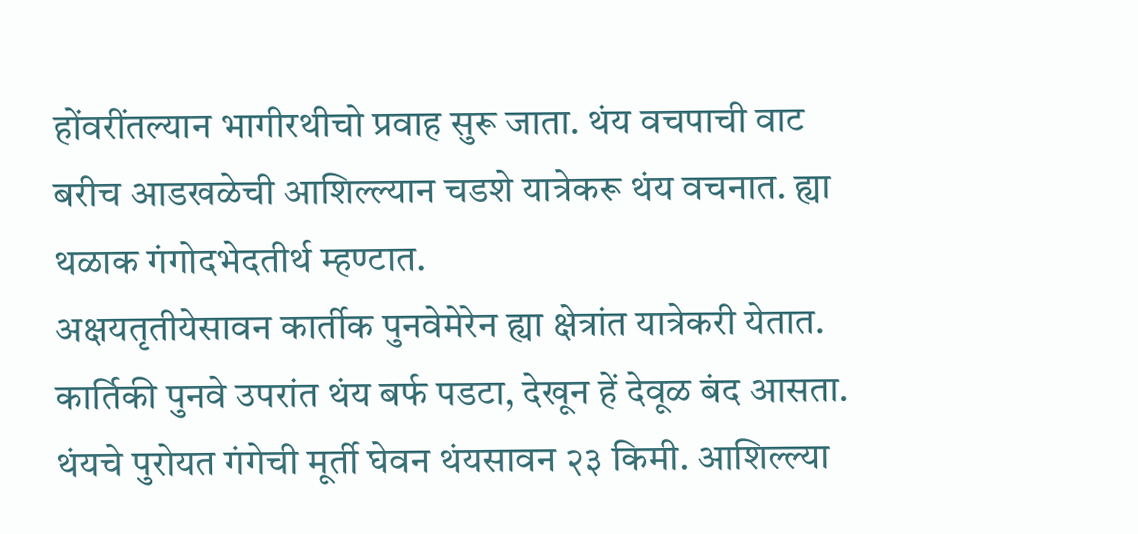होंवरींतल्यान भागीरथीचो प्रवाह सुरू जाता. थंय वचपाची वाट बरीच आडखळेची आशिल्ल्यान चडशे यात्रेकरू थंय वचनात. ह्या थळाक गंगोदभेदतीर्थ म्हण्टात.
अक्षयतृतीयेसावन कार्तीक पुनवेमेरेन ह्या क्षेत्रांत यात्रेकरी येतात. कार्तिकी पुनवे उपरांत थंय बर्फ पडटा, देखून हें देवूळ बंद आसता. थंयचे पुरोयत गंगेची मूर्ती घेवन थंयसावन २३ किमी. आशिल्ल्या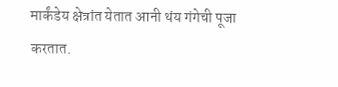मार्कंडेय क्षेत्रांत येतात आनी थंय गंगेची पूजा करतात.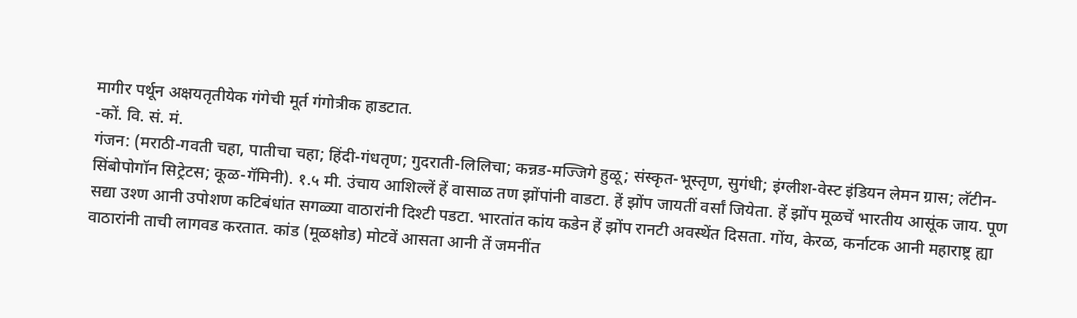मागीर पर्थून अक्षयतृतीयेक गंगेची मूर्त गंगोत्रीक हाडटात.
-कों. वि. सं. मं.
गंजन: (मराठी-गवती चहा, पातीचा चहा; हिंदी-गंधतृण; गुदराती-लिलिचा; कन्नड-मज्जिगे हुळू; संस्कृत-भूस्तृण, सुगंधी; इंग्लीश-वेस्ट इंडियन लेमन ग्रास; लॅटीन-सिंबोपोगॉन सिट्रेटस; कूळ-गॅमिनी). १.५ मी. उंचाय आशिल्लें हें वासाळ तण झोंपांनी वाडटा. हें झोंप जायतीं वर्सां जियेता. हें झोंप मूळचें भारतीय आसूंक जाय. पूण सद्या उश्ण आनी उपोशण कटिबंधांत सगळ्या वाठारांनी दिश्टी पडटा. भारतांत कांय कडेन हें झोंप रानटी अवस्थेंत दिसता. गोंय, केरळ, कर्नाटक आनी महाराष्ट्र ह्या वाठारांनी ताची लागवड करतात. कांड (मूळक्षोड) मोटवें आसता आनी तें जमनींत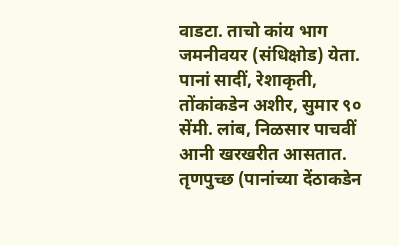वाडटा. ताचो कांय भाग जमनीवयर (संधिक्षोड) येता. पानां सादीं, रेशाकृती, तोंकांकडेन अशीर, सुमार ९० सेंमी. लांब, निळसार पाचवीं आनी खरखरीत आसतात. तृणपुच्छ (पानांच्या देंठाकडेन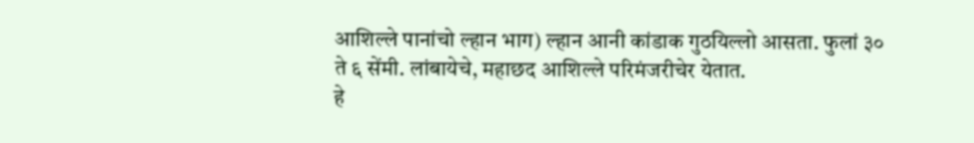आशिल्ले पानांचो ल्हान भाग) ल्हान आनी कांडाक गुठयिल्लो आसता. फुलां ३० ते ६ सेंमी. लांबायेचे, महाछद आशिल्ले परिमंजरीचेर येतात.
हे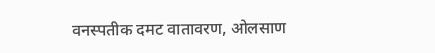वनस्पतीक दमट वातावरण, ओलसाण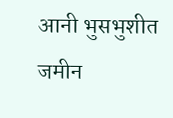आनी भुसभुशीत जमीन